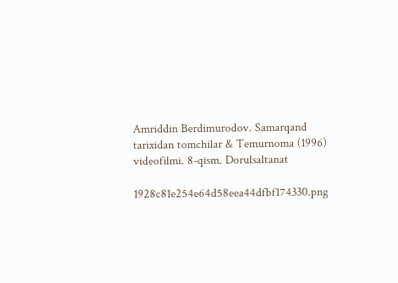Amriddin Berdimurodov. Samarqand tarixidan tomchilar & Temurnoma (1996) videofilmi. 8-qism. Dorulsaltanat

1928c81e254e64d58eea44dfbf174330.png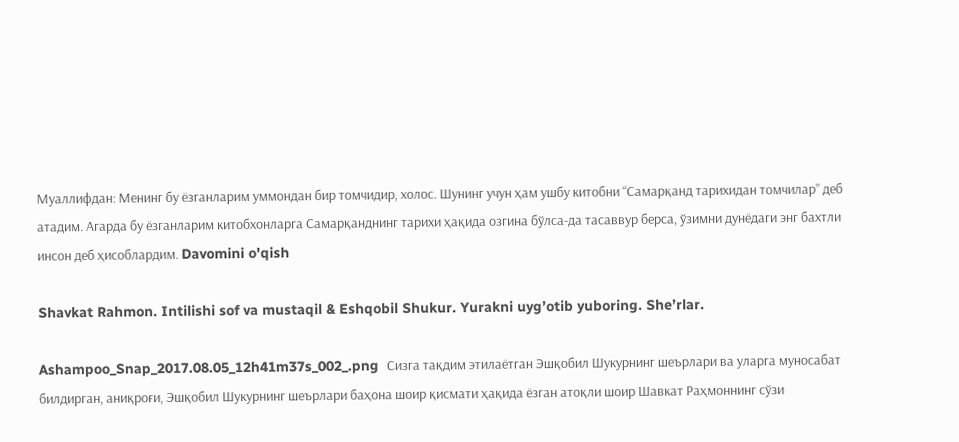Муаллифдан: Менинг бу ёзганларим уммондан бир томчидир, холос. Шунинг учун ҳам ушбу китобни “Самарқанд тарихидан томчилар” деб атадим. Агарда бу ёзганларим китобхонларга Самарқанднинг тарихи ҳақида озгина бўлса-да тасаввур берса, ўзимни дунёдаги энг бахтли инсон деб ҳисоблардим. Davomini o'qish

Shavkat Rahmon. Intilishi sof va mustaqil & Eshqobil Shukur. Yurakni uyg’otib yuboring. She’rlar.

Ashampoo_Snap_2017.08.05_12h41m37s_002_.png  Сизга тақдим этилаётган Эшқобил Шукурнинг шеърлари ва уларга муносабат билдирган, аниқроғи, Эшқобил Шукурнинг шеърлари баҳона шоир қисмати ҳақида ёзган атоқли шоир Шавкат Раҳмоннинг сўзи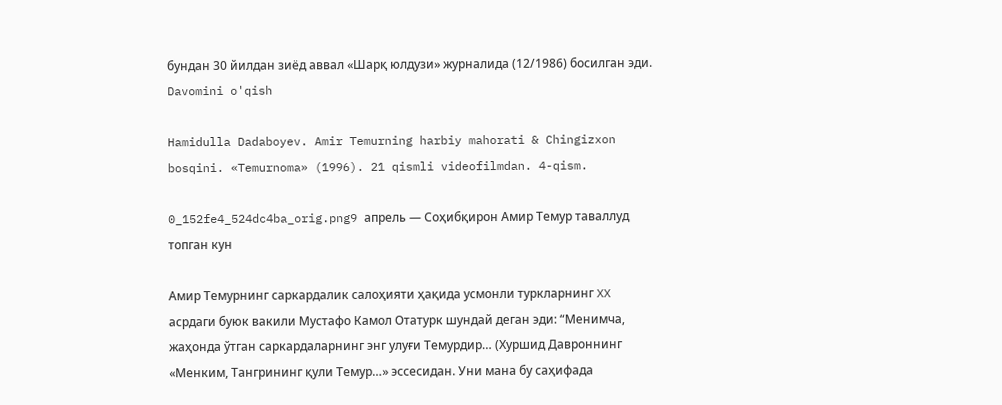бундан 30 йилдан зиёд аввал «Шарқ юлдузи» журналида (12/1986) босилган эди. Davomini o'qish

Hamidulla Dadaboyev. Amir Temurning harbiy mahorati & Chingizxon bosqini. «Temurnoma» (1996). 21 qismli videofilmdan. 4-qism.

0_152fe4_524dc4ba_orig.png9 апрель — Соҳибқирон Амир Темур таваллуд топган кун

Амир Темурнинг саркардалик салоҳияти ҳақида усмонли туркларнинг XX асрдаги буюк вакили Мустафо Камол Отатурк шундай деган эди: “Менимча, жаҳонда ўтган саркардаларнинг энг улуғи Темурдир… (Хуршид Давроннинг «Менким, Тангрининг қули Темур…» эссесидан. Уни мана бу саҳифада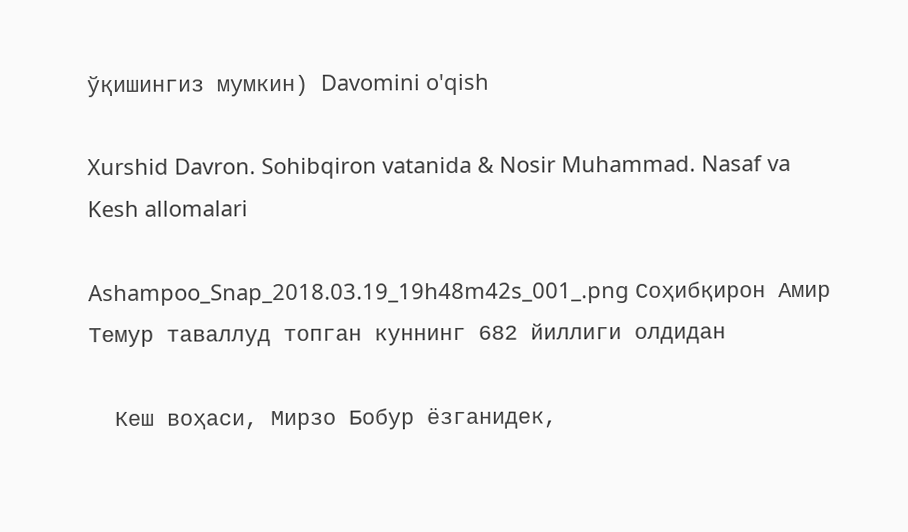ўқишингиз мумкин) Davomini o'qish

Xurshid Davron. Sohibqiron vatanida & Nosir Muhammad. Nasaf va Kesh allomalari

Ashampoo_Snap_2018.03.19_19h48m42s_001_.png Соҳибқирон Амир Темур таваллуд топган куннинг 682 йиллиги олдидан

  Кеш воҳаси, Мирзо Бобур ёзганидек,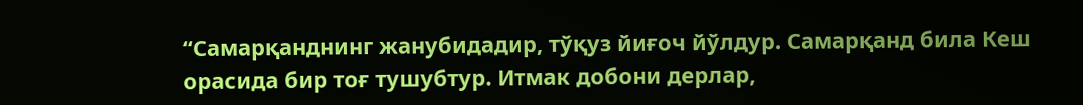“Самарқанднинг жанубидадир, тўқуз йиғоч йўлдур. Самарқанд била Кеш орасида бир тоғ тушубтур. Итмак добони дерлар,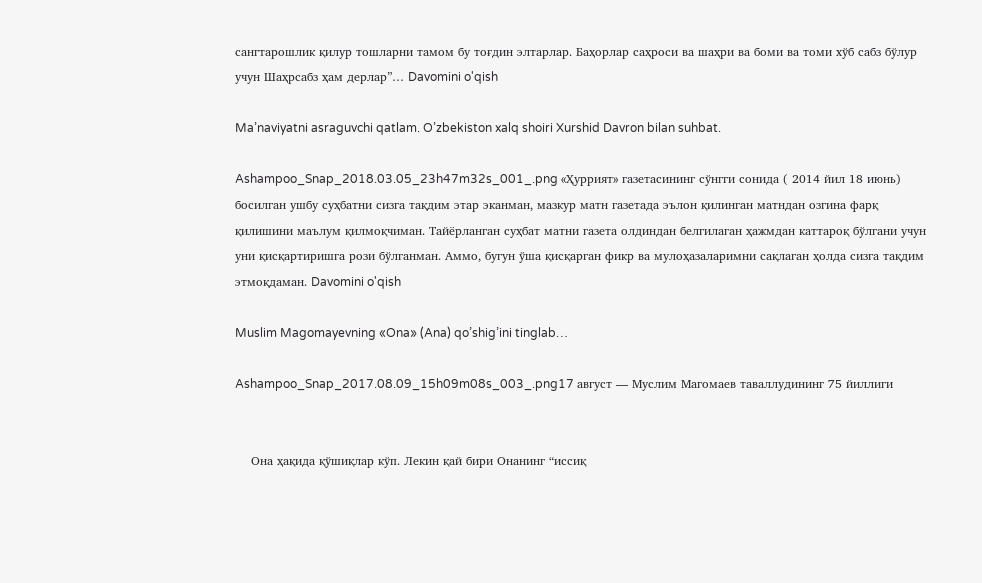сангтарошлик қилур тошларни тамом бу тоғдин элтарлар. Баҳорлар саҳроси ва шаҳри ва боми ва томи хўб сабз бўлур учун Шаҳрсабз ҳам дерлар”… Davomini o'qish

Ma’naviyatni asraguvchi qatlam. O’zbekiston xalq shoiri Xurshid Davron bilan suhbat.

Ashampoo_Snap_2018.03.05_23h47m32s_001_.png «Ҳуррият» газетасининг сўнгги сонида ( 2014 йил 18 июнь) босилган ушбу суҳбатни сизга тақдим этар эканман, мазкур матн газетада эълон қилинган матндан озгина фарқ қилишини маълум қилмоқчиман. Тайёрланган суҳбат матни газета олдиндан белгилаган ҳажмдан каттароқ бўлгани учун уни қисқартиришга рози бўлганман. Аммо, бугун ўша қисқарган фикр ва мулоҳазаларимни сақлаган ҳолда сизга тақдим этмоқдаман. Davomini o'qish

Muslim Magomayevning «Ona» (Ana) qo’shig’ini tinglab…

Ashampoo_Snap_2017.08.09_15h09m08s_003_.png17 август — Муслим Магомаев таваллудининг 75 йиллиги


    Она ҳақида қўшиқлар кўп. Лекин қай бири Онанинг “иссиқ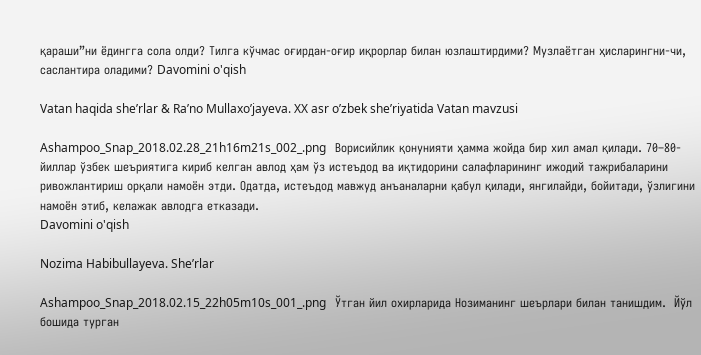қараши”ни ёдингга сола олди? Тилга кўчмас оғирдан-оғир иқрорлар билан юзлаштирдими? Музлаётган ҳисларингни-чи, саслантира оладими? Davomini o'qish

Vatan haqida she’rlar & Ra’no Mullaxo’jayeva. XX asr o’zbek she’riyatida Vatan mavzusi

Ashampoo_Snap_2018.02.28_21h16m21s_002_.png   Ворисийлик қонунияти ҳамма жойда бир хил амал қилади. 70–80- йиллар ўзбек шеъриятига кириб келган авлод ҳам ўз истеъдод ва иқтидорини салафларининг ижодий тажрибаларини ривожлантириш орқали намоён этди. Одатда, истеъдод мавжуд анъаналарни қабул қилади, янгилайди, бойитади, ўзлигини намоён этиб, келажак авлодга етказади.
Davomini o'qish

Nozima Habibullayeva. She’rlar

Ashampoo_Snap_2018.02.15_22h05m10s_001_.png   Ўтган йил охирларида Нозиманинг шеърлари билан танишдим.  Йўл бошида турган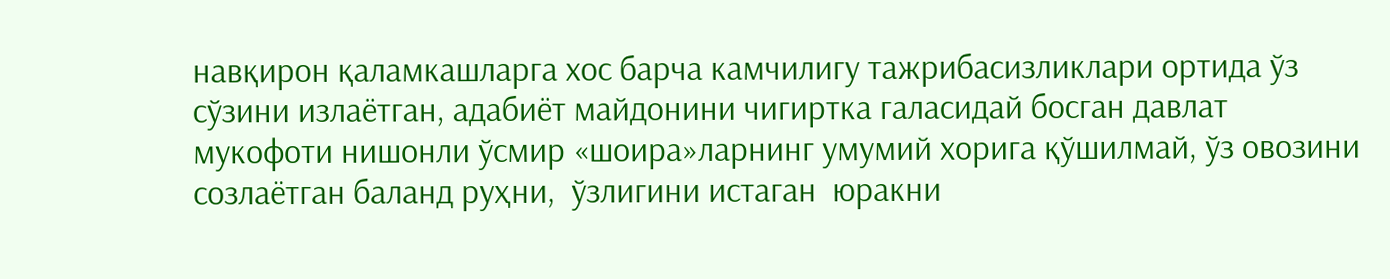навқирон қаламкашларга хос барча камчилигу тажрибасизликлари ортида ўз сўзини излаётган, адабиёт майдонини чигиртка галасидай босган давлат мукофоти нишонли ўсмир «шоира»ларнинг умумий хорига қўшилмай, ўз овозини созлаётган баланд руҳни,  ўзлигини истаган  юракни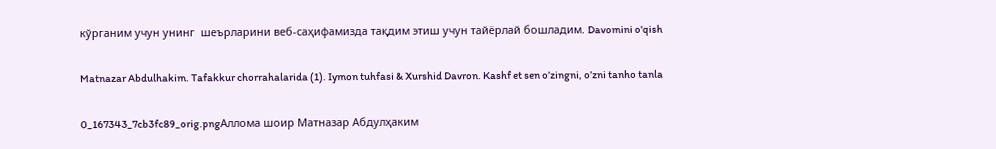кўрганим учун унинг  шеърларини веб-саҳифамизда тақдим этиш учун тайёрлай бошладим. Davomini o'qish

Matnazar Abdulhakim. Tafakkur chorrahalarida (1). Iymon tuhfasi & Xurshid Davron. Kashf et sen o’zingni, o’zni tanho tanla

0_167343_7cb3fc89_orig.pngАллома шоир Матназар Абдулҳаким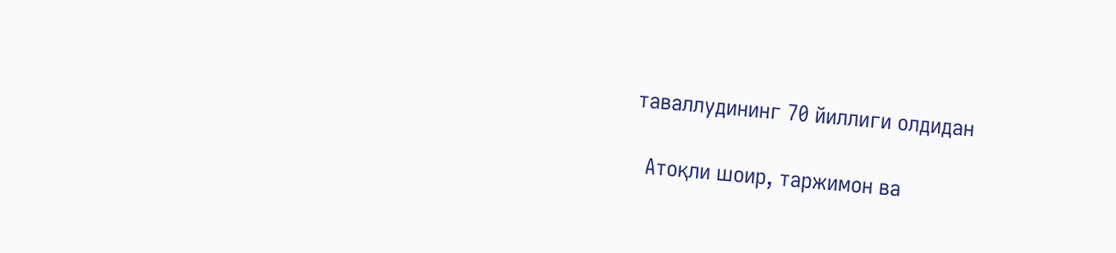таваллудининг 70 йиллиги олдидан

  Атоқли шоир, таржимон ва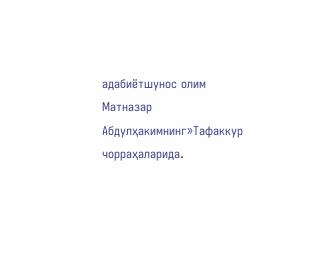адабиётшунос олим Матназар Абдулҳакимнинг»Тафаккур чорраҳаларида.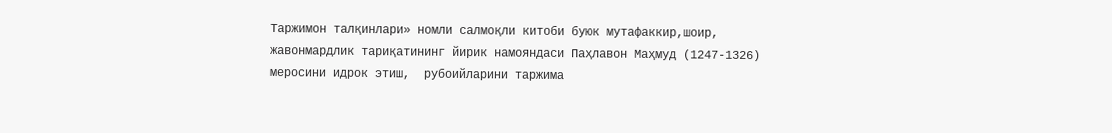Таржимон талқинлари» номли салмоқли китоби буюк мутафаккир,шоир, жавонмардлик тариқатининг йирик намояндаси Паҳлавон Маҳмуд (1247-1326) меросини идрок этиш,  рубоийларини таржима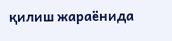қилиш жараёнида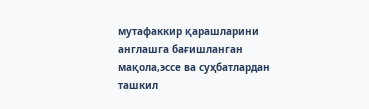мутафаккир қарашларини англашга бағишланган мақола,эссе ва суҳбатлардан ташкил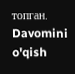топган. Davomini o'qish